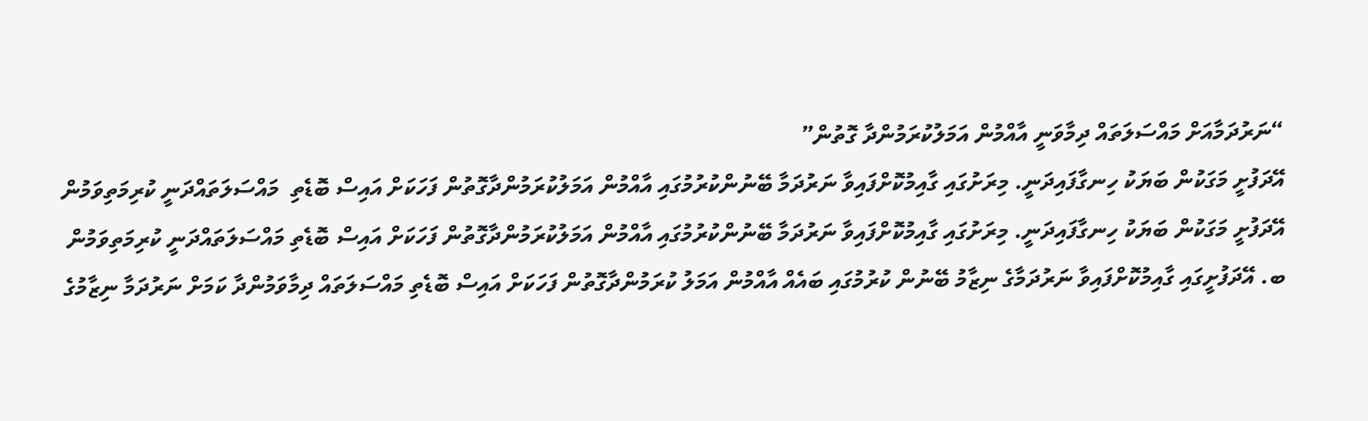“ނަރުދަމާއަށް މައްސަލަތައް ދިމާވަނީ އާއްމުން އަމަލުކުރަމުންދާ ގޮތުން”
އޭދަފުށީ މަގަކުން ބަޔަކު ހިނގާފައިދަނީ. މިރަށުގައި ގާއިމުކޮށްފައިވާ ނަރުދަމާ ބޭނުންކުރުމުގައި އާއްމުން އަމަލުކުރަމުންދާގޮތުން ފަހަކަށް އައިސް ބޮޑެތި  މައްސަލަތައްދަނީ ކުރިމަތިވަމުން
އޭދަފުށީ މަގަކުން ބަޔަކު ހިނގާފައިދަނީ. މިރަށުގައި ގާއިމުކޮށްފައިވާ ނަރުދަމާ ބޭނުންކުރުމުގައި އާއްމުން އަމަލުކުރަމުންދާގޮތުން ފަހަކަށް އައިސް ބޮޑެތި މައްސަލަތައްދަނީ ކުރިމަތިވަމުން
ބ. އޭދަފުށީގައި ގާއިމުކޮށްފައިވާ ނަރުދަމާގެ ނިޒާމު ބޭނުން ކުރުމުގައި ބައެއް އާއްމުން އަމަލު ކުރަމުންދާގޮތުން ފަހަކަށް އައިސް ބޮޑެތި މައްސަލަތައް ދިމާވަމުންދާ ކަމަށް ނަރުދަމާ ނިޒާމުގެ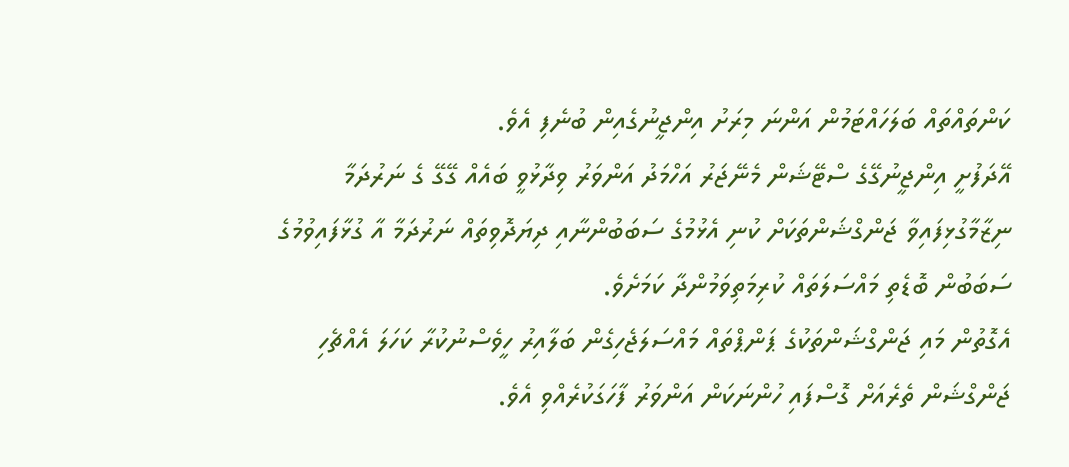ކަންތައްތައް ބަލަހައްޓަމުން އަންނަ މިރަށު އިންޖީނުގެއިން ބުނެފި އެވެ.
އޭދަފުށީ އިންޖީނުގޭގެ ސްޓޭޝަން މެނޭޖަރު އަހްމަދު އަންވަރު ވިދާޅުވީ ބައެއް ގޭގޭ ގެ ނަރުދަމާ ނިޒާމާގުޅިފައިވާ ޖަންގްޝަންތަކަށް ކުނި އެޅުމުގެ ސަބަބުންނާއި ދިޔަދޮވިތައް ނަރުދަމާ އާ ގުޅާފައިވުމުގެ ސަބަބުން ބޮޑެތި މައްސަލަތައް ކުރިމަތިވަމުންދާ ކަމަށެވެ.
އެގޮތުން މައި ޖަންގްޝަންތަކުގެ ޕަންޕްތައް މައްސަލަޖެހިގެން ބަލާއިރު ހީވެސްނުކުރާ ކަހަލަ އެއްޗެހި ޖަންގްޝަން ތެރެއަށް ގޮސްފައި ހުންނަކަން އަންވަރު ފާހަގަކުރެއްވި އެވެ.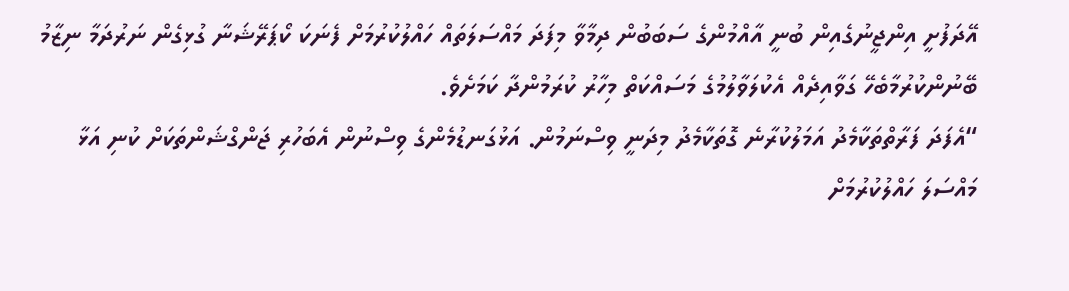އޭދަފުށީ އިންޖީނުގެއިން ބުނީ އާއްމުންގެ ސަބަބުން ދިމާވާ މިފަދަ މައްސަލަތައް ހައްލުކުރުމަށް ފެނަކަ ކޯޕަރޭޝަނާ ގުޅިގެން ނަރުދަމާ ނިޒާމު ބޭނުންކުރުމާބެހޭ ގަވާއިދެއް އެކުލަވާލުމުގެ މަސައްކަތް މިހާރު ކުރަމުންދާ ކަމަށެވެ.
“އެފަދަ ފަރާތްތަކާމެދު އަމަލުކުރާނެ ގޮތަކާމެދު މިދަނީ ވިސްނަމުން. އަޅުގަނޑުމެންގެ ވިސްނުން އެބަހުރި ޖަންގްޝަންތަކަށް ކުނި އަޅާ މައްސަލަ ހައްލުކުރުމަށް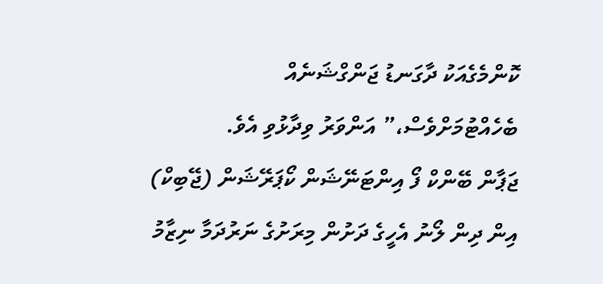ކޮންމެގެއަކު ދާގަނޑު ޖަންގްޝަނެއް ބެހެއްޓުމަށްވެސް،” އަންވަރު ވިދާޅުވި އެވެ.
ޖަޕާން ބޭންކް ފޯ އިންޓަނޭޝަން ކޯޕަރޭޝަން (ޖޭބިކް) އިން ދިން ލޯނު އެހީގެ ދަށުން މިރަށުގެ ނަރުދަމާ ނިޒާމު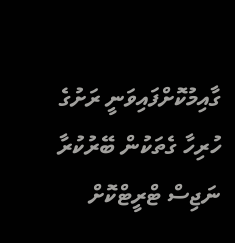ގާއިމުކޮށްފައިވަނީ ރަށުގެ ހުރިހާ ގެތަކުން ބޭރުކުރާ ނަޖިސް ޓްރީޓްކޮށް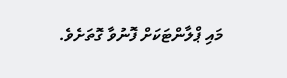މައި ޕްލާންޓަކަށް ފޮނުވާ ގޮތަށެވެ.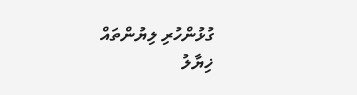ގުޅުންހުރި ލިޔުންތައް
ޚިޔާލު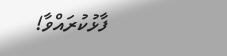ފާޅުކުރައްވާ!